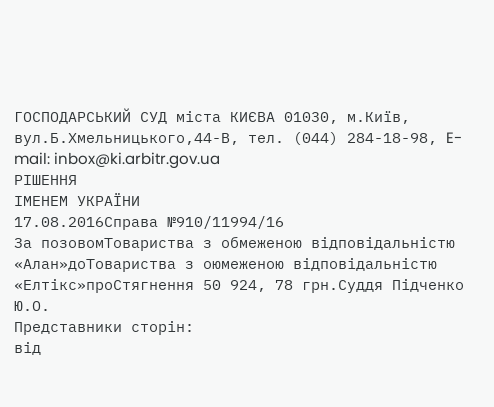ГОСПОДАРСЬКИЙ СУД міста КИЄВА 01030, м.Київ, вул.Б.Хмельницького,44-В, тел. (044) 284-18-98, E-mail: inbox@ki.arbitr.gov.ua
РІШЕННЯ
ІМЕНЕМ УКРАЇНИ
17.08.2016Справа №910/11994/16
За позовомТовариства з обмеженою відповідальністю «Алан»доТовариства з оюмеженою відповідальністю «Елтікс»проСтягнення 50 924, 78 грн.Суддя Підченко Ю.О.
Представники сторін:
від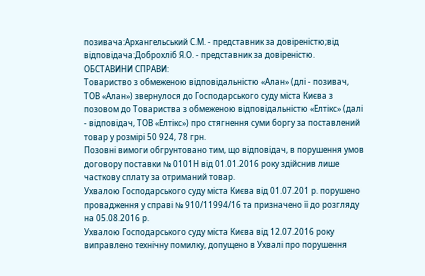позивача:Архангельський С.М. - представник за довіреністю;від відповідача:Доброхліб Я.О. - представник за довіреністю.
ОБСТАВИНИ СПРАВИ:
Товариство з обмеженою відповідальністю «Алан» (длі - позивач, ТОВ «Алан») звернулося до Господарського суду міста Києва з позовом до Товариства з обмеженою відповідальністю «Елтікс» (далі - відповідач, ТОВ «Елтікс») про стягнення суми боргу за поставлений товар у розмірі 50 924, 78 грн.
Позовні вимоги обгрунтовано тим, що відповідач, в порушення умов договору поставки № 0101Н від 01.01.2016 року здійснив лише часткову сплату за отриманий товар.
Ухвалою Господарського суду міста Києва від 01.07.201 р. порушено провадження у справі № 910/11994/16 та призначено її до розгляду на 05.08.2016 р.
Ухвалою Господарського суду міста Києва від 12.07.2016 року виправлено технічну помилку, допущено в Ухвалі про порушення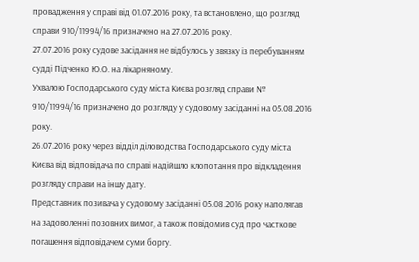провадження у справі від 01.07.2016 року, та встановлено, що розгляд справи 910/11994/16 призначено на 27.07.2016 року.
27.07.2016 року судове засідання не відбулось у звязку із перебуванням судді Підченко Ю.О. на лікарняному.
Ухвалою Господарського суду міста Києва розгляд справи № 910/11994/16 призначено до розгляду у судовому засіданні на 05.08.2016 року.
26.07.2016 року через відділ діловодства Господарського суду міста Києва від відповідача по справі надійшло клопотання про відкладення розгляду справи на іншу дату.
Представник позивача у судовому засіданні 05.08.2016 року наполягав на задоволенні позовних вимог, а також повідомив суд про часткове погашення відповідачем суми боргу.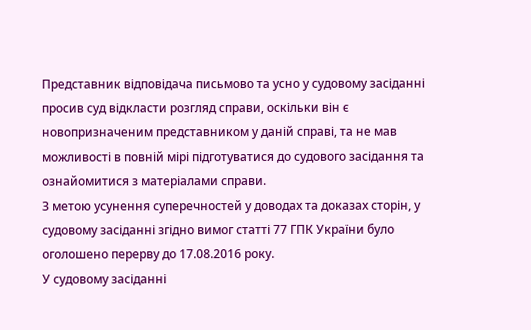Представник відповідача письмово та усно у судовому засіданні просив суд відкласти розгляд справи, оскільки він є новопризначеним представником у даній справі, та не мав можливості в повній мірі підготуватися до судового засідання та ознайомитися з матеріалами справи.
З метою усунення суперечностей у доводах та доказах сторін, у судовому засіданні згідно вимог статті 77 ГПК України було оголошено перерву до 17.08.2016 року.
У судовому засіданні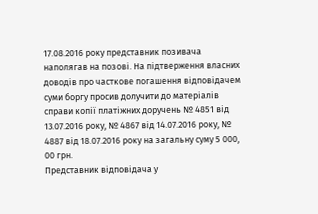17.08.2016 року представник позивача наполягав на позові. На підтверження власних доводів про часткове погашення відповідачем суми боргу просив долучити до матеріалів справи копії платіжних доручень № 4851 від 13.07.2016 року, № 4867 від 14.07.2016 року, № 4887 від 18.07.2016 року на загальну суму 5 000, 00 грн.
Представник відповідача у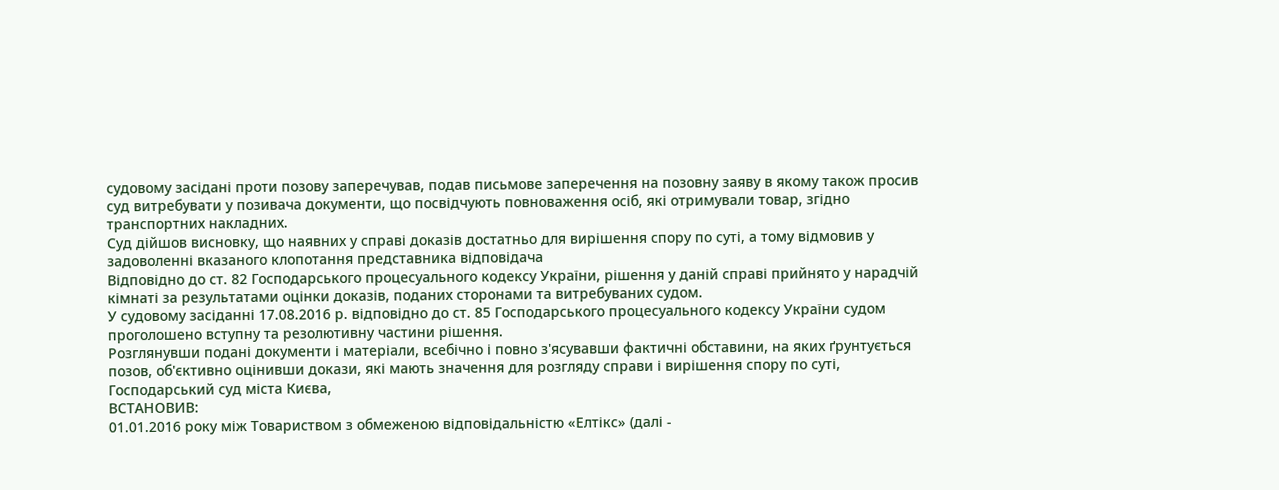судовому засідані проти позову заперечував, подав письмове заперечення на позовну заяву в якому також просив суд витребувати у позивача документи, що посвідчують повноваження осіб, які отримували товар, згідно транспортних накладних.
Суд дійшов висновку, що наявних у справі доказів достатньо для вирішення спору по суті, а тому відмовив у задоволенні вказаного клопотання представника відповідача
Відповідно до ст. 82 Господарського процесуального кодексу України, рішення у даній справі прийнято у нарадчій кімнаті за результатами оцінки доказів, поданих сторонами та витребуваних судом.
У судовому засіданні 17.08.2016 р. відповідно до ст. 85 Господарського процесуального кодексу України судом проголошено вступну та резолютивну частини рішення.
Розглянувши подані документи і матеріали, всебічно і повно з'ясувавши фактичні обставини, на яких ґрунтується позов, об'єктивно оцінивши докази, які мають значення для розгляду справи і вирішення спору по суті, Господарський суд міста Києва,
ВСТАНОВИВ:
01.01.2016 року між Товариством з обмеженою відповідальністю «Елтікс» (далі -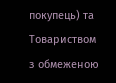покупець) та Товариством з обмеженою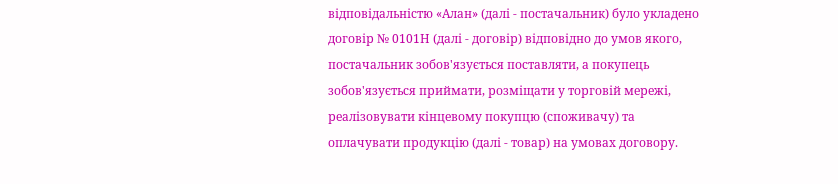відповідальністю «Алан» (далі - постачальник) було укладено договір № 0101Н (далі - договір) відповідно до умов якого, постачальник зобов'язується поставляти, а покупець зобов'язується приймати, розміщати у торговій мережі, реалізовувати кінцевому покупцю (споживачу) та оплачувати продукцію (далі - товар) на умовах договору.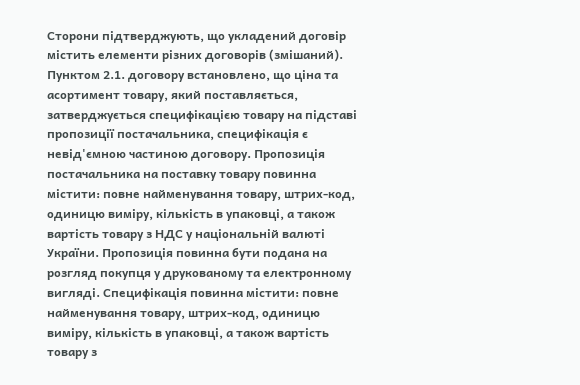Сторони підтверджують, що укладений договір містить елементи різних договорів (змішаний).
Пунктом 2.1. договору встановлено, що ціна та асортимент товару, який поставляється, затверджується специфікацією товару на підставі пропозиції постачальника, специфікація є невід'ємною частиною договору. Пропозиція постачальника на поставку товару повинна містити: повне найменування товару, штрих-код, одиницю виміру, кількість в упаковці, а також вартість товару з НДС у національній валюті України. Пропозиція повинна бути подана на розгляд покупця у друкованому та електронному вигляді. Специфікація повинна містити: повне найменування товару, штрих-код, одиницю виміру, кількість в упаковці, а також вартість товару з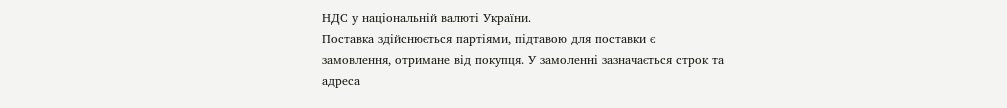НДС у національній валюті України.
Поставка здійснюється партіями, підтавою для поставки є замовлення, отримане від покупця. У замоленні зазначається строк та адреса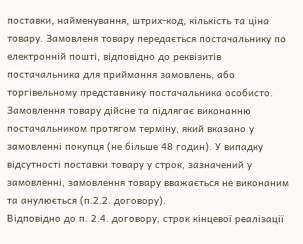поставки, найменування, штрих-код, кількість та ціна товару. Замовленя товару передається постачальнику по електронній пошті, відповідно до реквізитів постачальника для приймання замовлень, або торгівельному представнику постачальника особисто. Замовлення товару дійсне та підлягає виконанню постачальником протягом терміну, який вказано у замовленні покупця (не більше 48 годин). У випадку відсутності поставки товару у строк, зазначений у замовленні, замовлення товару вважається не виконаним та анулюється (п.2.2. договору).
Відповідно до п. 2.4. договору, строк кінцевої реалізації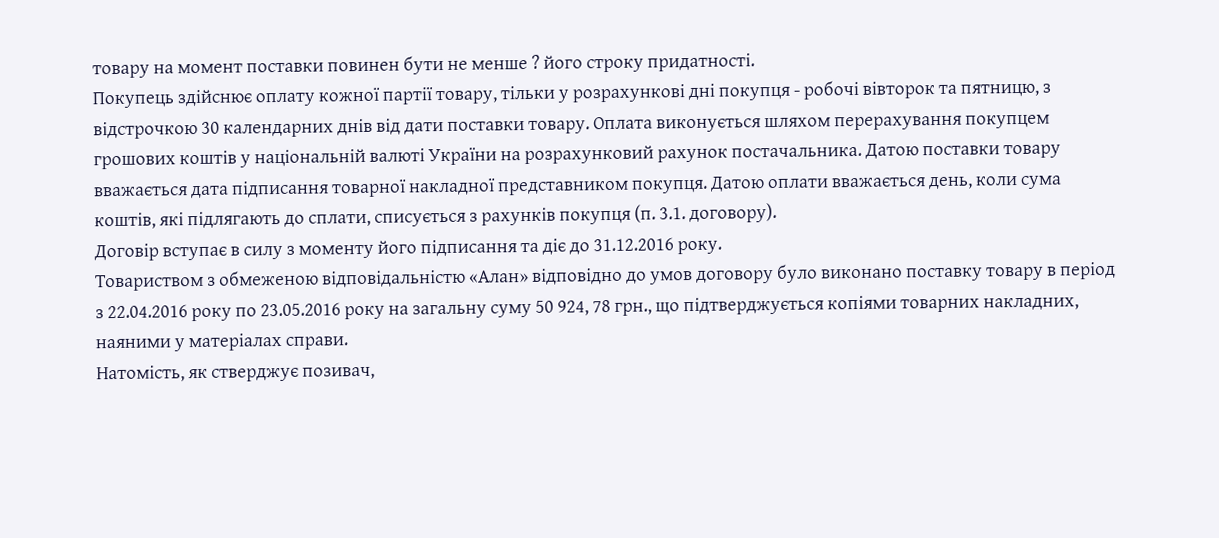товару на момент поставки повинен бути не менше ? його строку придатності.
Покупець здійснює оплату кожної партії товару, тільки у розрахункові дні покупця - робочі вівторок та пятницю, з відстрочкою 30 календарних днів від дати поставки товару. Оплата виконується шляхом перерахування покупцем грошових коштів у національній валюті України на розрахунковий рахунок постачальника. Датою поставки товару вважається дата підписання товарної накладної представником покупця. Датою оплати вважається день, коли сума коштів, які підлягають до сплати, списується з рахунків покупця (п. 3.1. договору).
Договір вступає в силу з моменту його підписання та діє до 31.12.2016 року.
Товариством з обмеженою відповідальністю «Алан» відповідно до умов договору було виконано поставку товару в період з 22.04.2016 року по 23.05.2016 року на загальну суму 50 924, 78 грн., що підтверджується копіями товарних накладних, наяними у матеріалах справи.
Натомість, як стверджує позивач,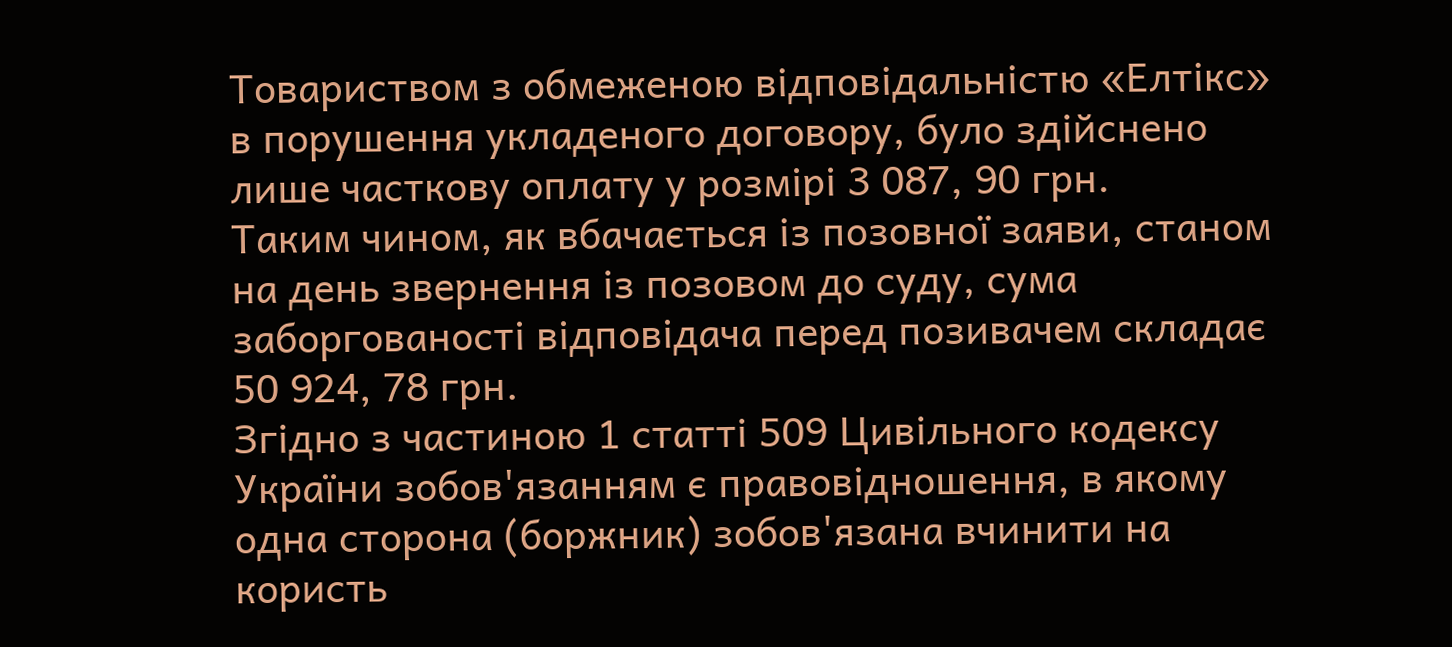Товариством з обмеженою відповідальністю «Елтікс» в порушення укладеного договору, було здійснено лише часткову оплату у розмірі 3 087, 90 грн.
Таким чином, як вбачається із позовної заяви, станом на день звернення із позовом до суду, сума заборгованості відповідача перед позивачем складає 50 924, 78 грн.
Згідно з частиною 1 статті 509 Цивільного кодексу України зобов'язанням є правовідношення, в якому одна сторона (боржник) зобов'язана вчинити на користь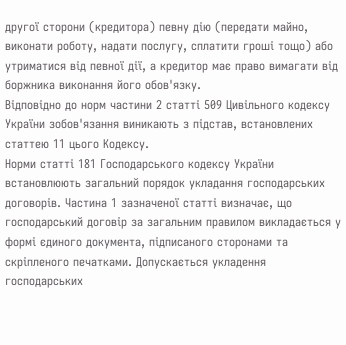другої сторони (кредитора) певну дію (передати майно, виконати роботу, надати послугу, сплатити гроші тощо) або утриматися від певної дії, а кредитор має право вимагати від боржника виконання його обов'язку.
Відповідно до норм частини 2 статті 509 Цивільного кодексу України зобов'язання виникають з підстав, встановлених статтею 11 цього Кодексу.
Норми статті 181 Господарського кодексу України встановлюють загальний порядок укладання господарських договорів. Частина 1 зазначеної статті визначає, що господарський договір за загальним правилом викладається у формі єдиного документа, підписаного сторонами та скріпленого печатками. Допускається укладення господарських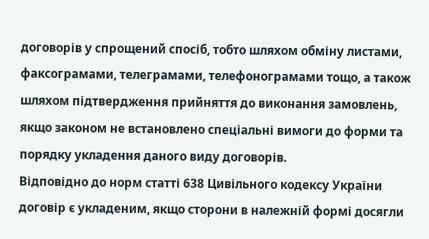договорів у спрощений спосіб, тобто шляхом обміну листами, факсограмами, телеграмами, телефонограмами тощо, а також шляхом підтвердження прийняття до виконання замовлень, якщо законом не встановлено спеціальні вимоги до форми та порядку укладення даного виду договорів.
Відповідно до норм статті 638 Цивільного кодексу України договір є укладеним, якщо сторони в належній формі досягли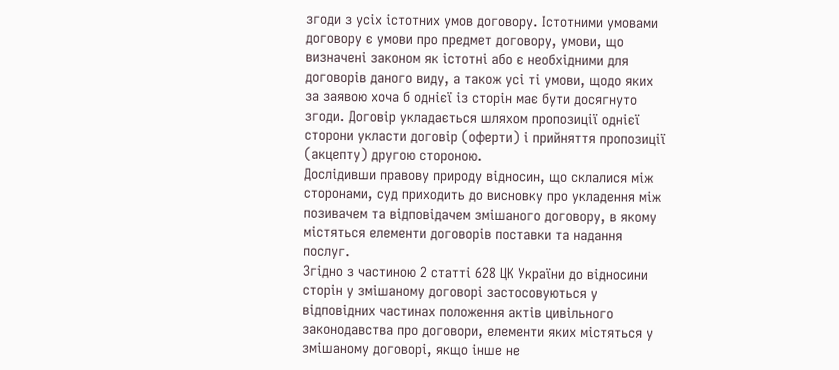згоди з усіх істотних умов договору. Істотними умовами договору є умови про предмет договору, умови, що визначені законом як істотні або є необхідними для договорів даного виду, а також усі ті умови, щодо яких за заявою хоча б однієї із сторін має бути досягнуто згоди. Договір укладається шляхом пропозиції однієї сторони укласти договір (оферти) і прийняття пропозиції (акцепту) другою стороною.
Дослідивши правову природу відносин, що склалися між сторонами, суд приходить до висновку про укладення між позивачем та відповідачем змішаного договору, в якому містяться елементи договорів поставки та надання послуг.
Згідно з частиною 2 статті 628 ЦК України до відносини сторін у змішаному договорі застосовуються у відповідних частинах положення актів цивільного законодавства про договори, елементи яких містяться у змішаному договорі, якщо інше не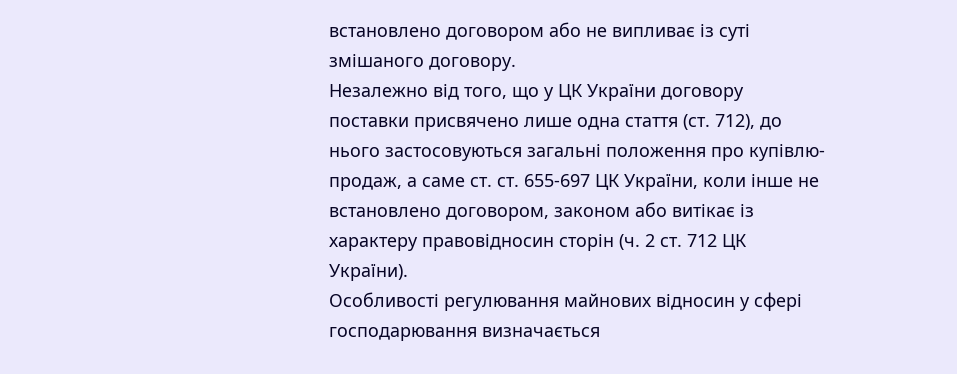встановлено договором або не випливає із суті змішаного договору.
Незалежно від того, що у ЦК України договору поставки присвячено лише одна стаття (ст. 712), до нього застосовуються загальні положення про купівлю-продаж, а саме ст. ст. 655-697 ЦК України, коли інше не встановлено договором, законом або витікає із характеру правовідносин сторін (ч. 2 ст. 712 ЦК України).
Особливості регулювання майнових відносин у сфері господарювання визначається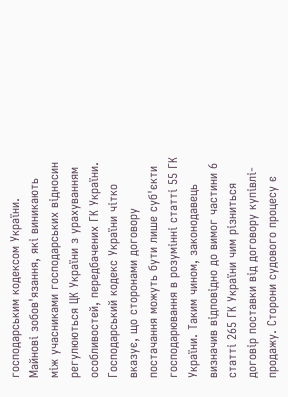господарським кодексом України. Майнові зобов'язання, які виникають між учасниками господарських відносин регулюються ЦК України з урахуванням особливостей, передбачених ГК України.
Господарський кодекс України чітко вказує, що сторонами договору постачання можуть бути лише суб'єкти господарювання в розумінні статті 55 ГК України. Таким чином, законодавець визначив відповідно до вимог частини 6 статті 265 ГК України чим різниться договір поставки від договору купівлі-продажу. Сторони судового процесу є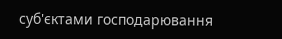суб'єктами господарювання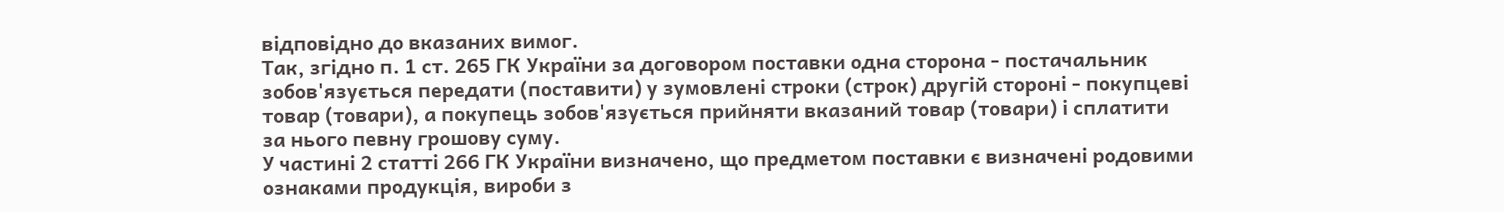відповідно до вказаних вимог.
Так, згідно п. 1 ст. 265 ГК України за договором поставки одна сторона - постачальник зобов'язується передати (поставити) у зумовлені строки (строк) другій стороні - покупцеві товар (товари), а покупець зобов'язується прийняти вказаний товар (товари) і сплатити за нього певну грошову суму.
У частині 2 статті 266 ГК України визначено, що предметом поставки є визначені родовими ознаками продукція, вироби з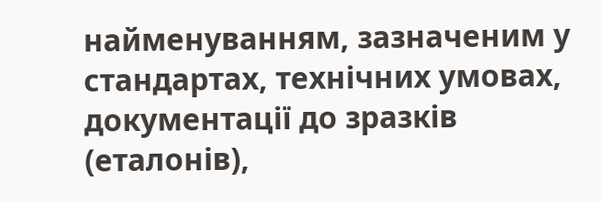найменуванням, зазначеним у стандартах, технічних умовах, документації до зразків (еталонів),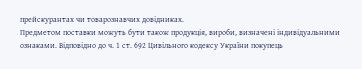прейскурантах чи товарознавчих довідниках.
Предметом поставки можуть бути також продукція, вироби, визначені індивідуальними ознаками. Відповідно до ч. 1 ст. 692 Цивільного кодексу України покупець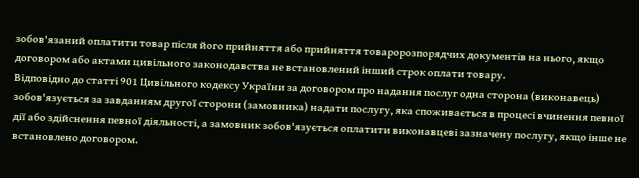зобов'язаний оплатити товар після його прийняття або прийняття товаророзпорядчих документів на нього, якщо договором або актами цивільного законодавства не встановлений інший строк оплати товару.
Відповідно до статті 901 Цивільного кодексу України за договором про надання послуг одна сторона (виконавець) зобов'язується за завданням другої сторони (замовника) надати послугу, яка споживається в процесі вчинення певної дії або здійснення певної діяльності, а замовник зобов'язується оплатити виконавцеві зазначену послугу, якщо інше не встановлено договором.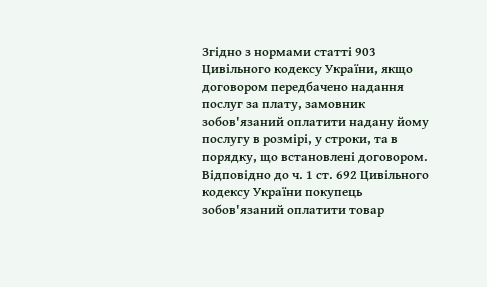Згідно з нормами статті 903 Цивільного кодексу України, якщо договором передбачено надання послуг за плату, замовник зобов'язаний оплатити надану йому послугу в розмірі, у строки, та в порядку, що встановлені договором.
Відповідно до ч. 1 ст. 692 Цивільного кодексу України покупець зобов'язаний оплатити товар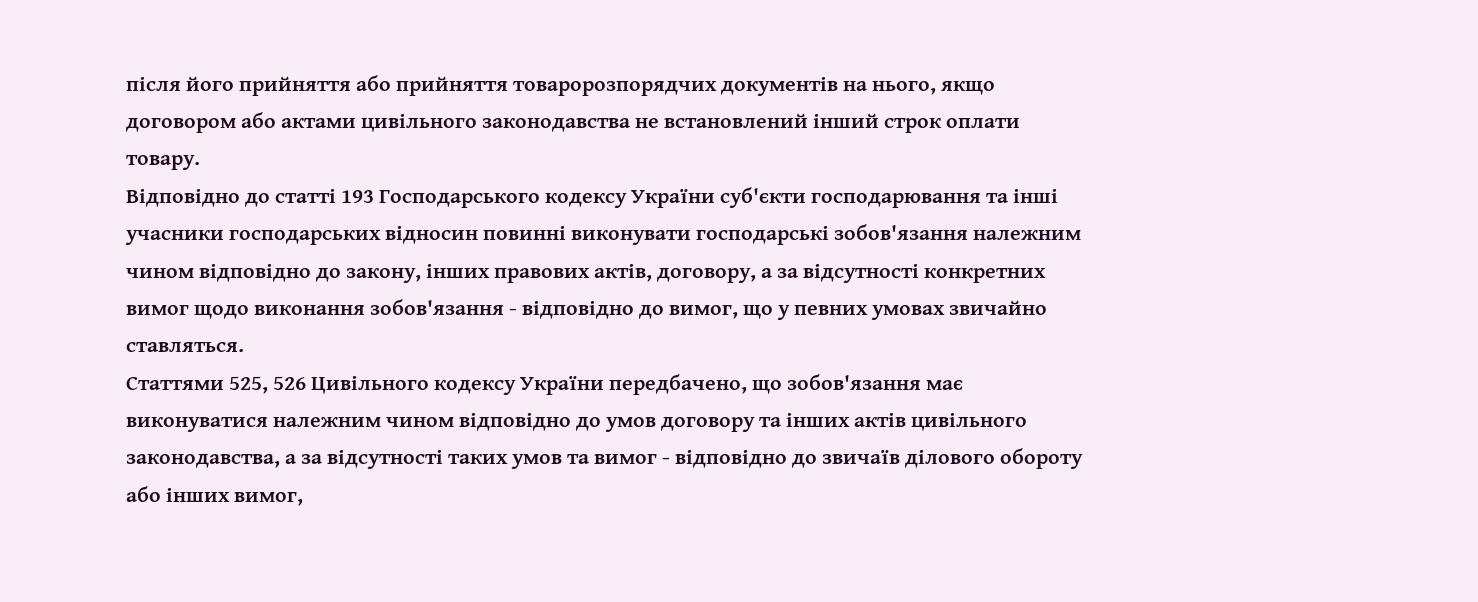після його прийняття або прийняття товаророзпорядчих документів на нього, якщо договором або актами цивільного законодавства не встановлений інший строк оплати товару.
Відповідно до статті 193 Господарського кодексу України суб'єкти господарювання та інші учасники господарських відносин повинні виконувати господарські зобов'язання належним чином відповідно до закону, інших правових актів, договору, а за відсутності конкретних вимог щодо виконання зобов'язання - відповідно до вимог, що у певних умовах звичайно ставляться.
Статтями 525, 526 Цивільного кодексу України передбачено, що зобов'язання має виконуватися належним чином відповідно до умов договору та інших актів цивільного законодавства, а за відсутності таких умов та вимог - відповідно до звичаїв ділового обороту або інших вимог,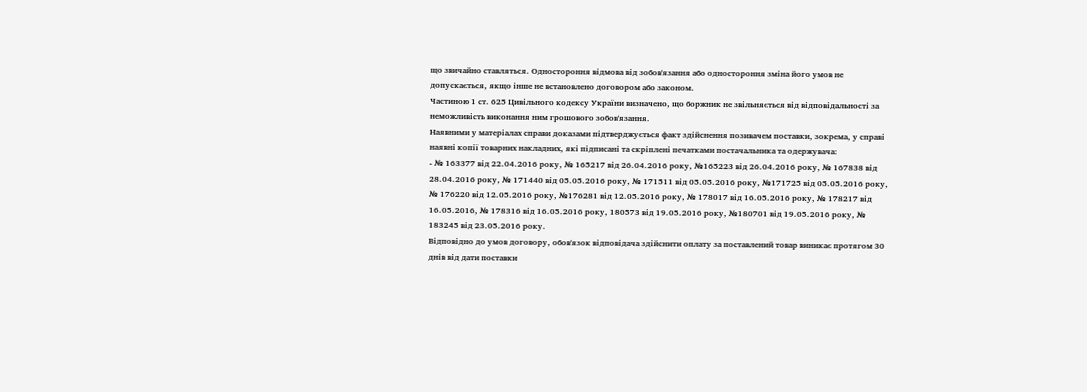що звичайно ставляться. Одностороння відмова від зобов'язання або одностороння зміна його умов не допускається, якщо інше не встановлено договором або законом.
Частиною 1 ст. 625 Цивільного кодексу України визначено, що боржник не звільняється від відповідальності за неможливість виконання ним грошового зобов'язання.
Наявними у матеріалах справи доказами підтверджується факт здійснення позивачем поставки, зокрема, у справі наявні копії товарних накладних, які підписані та скріплені печатками постачальника та одержувача:
- № 163377 від 22.04.2016 року, № 165217 від 26.04.2016 року, №165223 від 26.04.2016 року, № 167838 від 28.04.2016 року, № 171440 від 05.05.2016 року, № 171511 від 05.05.2016 року, №171725 від 05.05.2016 року, № 176220 від 12.05.2016 року, №176281 від 12.05.2016 року, № 178017 від 16.05.2016 року, № 178217 від 16.05.2016, № 178316 від 16.05.2016 року, 180573 від 19.05.2016 року, №180701 від 19.05.2016 року, № 183245 від 23.05.2016 року.
Відповідно до умов договору, обов'язок відповідача здійснити оплату за поставлений товар виникає протягом 30 днів від дати поставки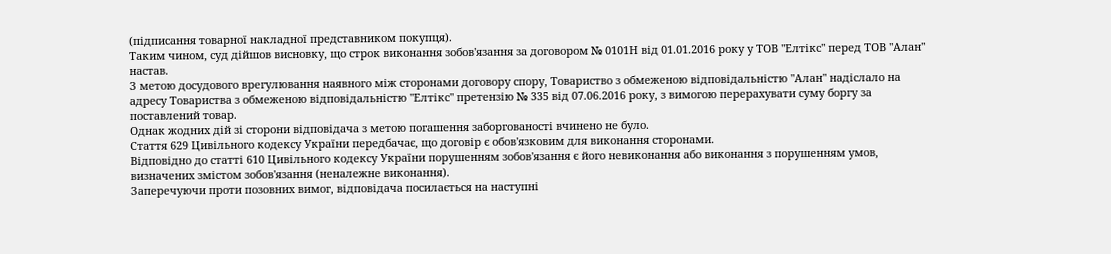(підписання товарної накладної представником покупця).
Таким чином, суд дійшов висновку, що строк виконання зобов'язання за договором № 0101Н від 01.01.2016 року у ТОВ "Елтікс" перед ТОВ "Алан" настав.
З метою досудового врегулювання наявного між сторонами договору спору, Товариство з обмеженою відповідальністю "Алан" надіслало на адресу Товариства з обмеженою відповідальністю "Елтікс" претензію № 335 від 07.06.2016 року, з вимогою перерахувати суму боргу за поставлений товар.
Однак жодних дій зі сторони відповідача з метою погашення заборгованості вчинено не було.
Стаття 629 Цивільного кодексу України передбачає, що договір є обов'язковим для виконання сторонами.
Відповідно до статті 610 Цивільного кодексу України порушенням зобов'язання є його невиконання або виконання з порушенням умов, визначених змістом зобов'язання (неналежне виконання).
Заперечуючи проти позовних вимог, відповідача посилається на наступні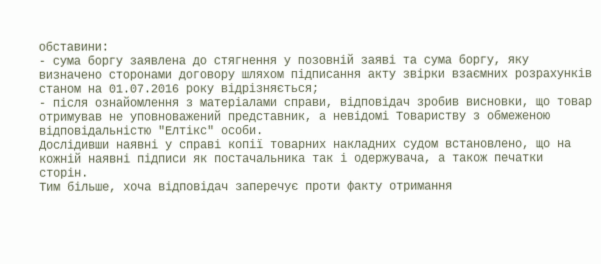обставини:
- сума боргу заявлена до стягнення у позовній заяві та сума боргу, яку визначено сторонами договору шляхом підписання акту звірки взаємних розрахунків станом на 01.07.2016 року відрізняється;
- після ознайомлення з матеріалами справи, відповідач зробив висновки, що товар отримував не уповноважений представник, а невідомі Товариству з обмеженою відповідальністю "Елтікс" особи.
Дослідивши наявні у справі копії товарних накладних судом встановлено, що на кожній наявні підписи як постачальника так і одержувача, а також печатки сторін.
Тим більше, хоча відповідач заперечує проти факту отримання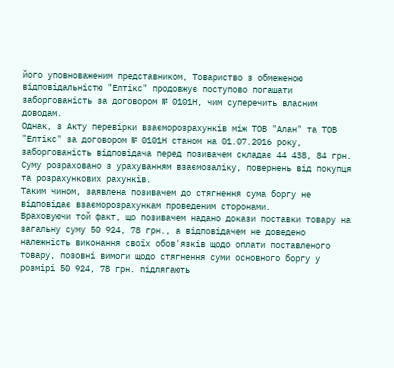його уповноваженим представником, Товариство з обмеженою відповідальністю "Елтікс" продовжує поступово погашати заборгованість за договором № 0101Н, чим суперечить власним доводам.
Однак, з Акту перевірки взаєморозрахунків між ТОВ "Алан" та ТОВ "Елтікс" за договором № 0101Н станом на 01.07.2016 року, заборгованість відповідача перед позивачем складає 44 438, 84 грн. Суму розраховано з урахуванням взаємозаліку, повернень від покупця та розрахункових рахунків.
Таким чином, заявлена позивачем до стягнення сума боргу не відповідає взаєморозрахункам проведеним сторонами.
Враховуючи той факт, що позивачем надано докази поставки товару на загальну суму 50 924, 78 грн., а відповідачем не доведено належність виконання своїх обов'язків щодо оплати поставленого товару, позовні вимоги щодо стягнення суми основного боргу у розмірі 50 924, 78 грн. підлягають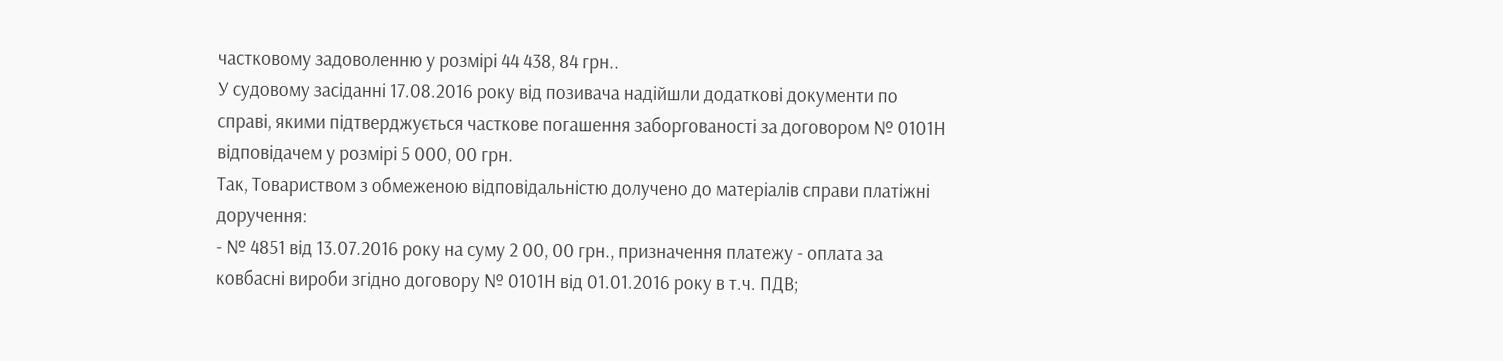частковому задоволенню у розмірі 44 438, 84 грн..
У судовому засіданні 17.08.2016 року від позивача надійшли додаткові документи по справі, якими підтверджується часткове погашення заборгованості за договором № 0101Н відповідачем у розмірі 5 000, 00 грн.
Так, Товариством з обмеженою відповідальністю долучено до матеріалів справи платіжні доручення:
- № 4851 від 13.07.2016 року на суму 2 00, 00 грн., призначення платежу - оплата за ковбасні вироби згідно договору № 0101Н від 01.01.2016 року в т.ч. ПДВ;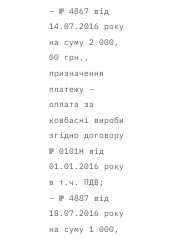- № 4867 від 14.07.2016 року на суму 2 000, 00 грн., призначення платежу - оплата за ковбасні вироби згідно договору № 0101Н від 01.01.2016 року в т.ч. ПДВ;
- № 4887 від 18.07.2016 року на суму 1 000,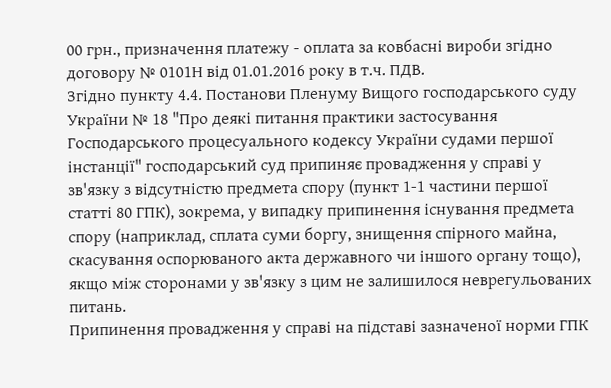00 грн., призначення платежу - оплата за ковбасні вироби згідно договору № 0101Н від 01.01.2016 року в т.ч. ПДВ.
Згідно пункту 4.4. Постанови Пленуму Вищого господарського суду України № 18 "Про деякі питання практики застосування Господарського процесуального кодексу України судами першої інстанції" господарський суд припиняє провадження у справі у зв'язку з відсутністю предмета спору (пункт 1-1 частини першої статті 80 ГПК), зокрема, у випадку припинення існування предмета спору (наприклад, сплата суми боргу, знищення спірного майна, скасування оспорюваного акта державного чи іншого органу тощо), якщо між сторонами у зв'язку з цим не залишилося неврегульованих питань.
Припинення провадження у справі на підставі зазначеної норми ГПК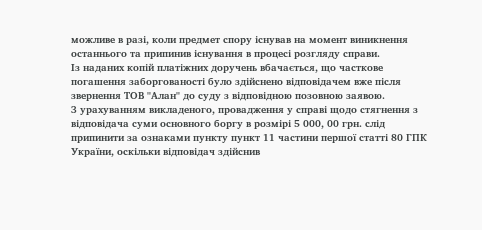можливе в разі, коли предмет спору існував на момент виникнення останнього та припинив існування в процесі розгляду справи.
Із наданих копій платіжних доручень вбачається, що часткове погашення заборгованості було здійснено відповідачем вже після звернення ТОВ "Алан" до суду з відповідною позовною заявою.
З урахуванням викладеного, провадження у справі щодо стягнення з відповідача суми основного боргу в розмірі 5 000, 00 грн. слід припинити за ознаками пункту пункт 11 частини першої статті 80 ГПК України, оскільки відповідач здійснив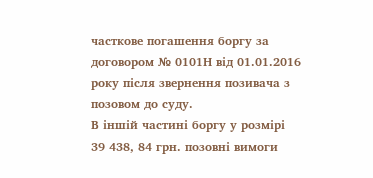часткове погашення боргу за договором № 0101Н від 01.01.2016 року після звернення позивача з позовом до суду.
В іншій частині боргу у розмірі 39 438, 84 грн. позовні вимоги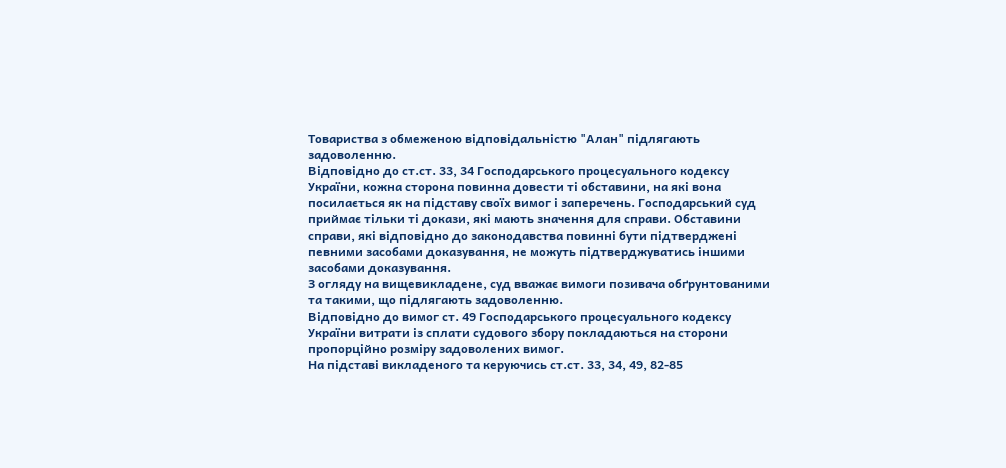Товариства з обмеженою відповідальністю "Алан" підлягають задоволенню.
Відповідно до ст.ст. 33, 34 Господарського процесуального кодексу України, кожна сторона повинна довести ті обставини, на які вона посилається як на підставу своїх вимог і заперечень. Господарський суд приймає тільки ті докази, які мають значення для справи. Обставини справи, які відповідно до законодавства повинні бути підтверджені певними засобами доказування, не можуть підтверджуватись іншими засобами доказування.
З огляду на вищевикладене, суд вважає вимоги позивача обґрунтованими та такими, що підлягають задоволенню.
Відповідно до вимог ст. 49 Господарського процесуального кодексу України витрати із сплати судового збору покладаються на сторони пропорційно розміру задоволених вимог.
На підставі викладеного та керуючись ст.ст. 33, 34, 49, 82-85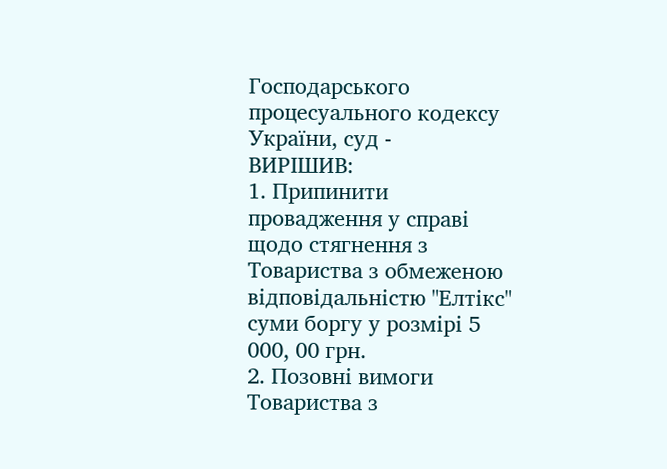Господарського процесуального кодексу України, суд -
ВИРІШИВ:
1. Припинити провадження у справі щодо стягнення з Товариства з обмеженою відповідальністю "Елтікс" суми боргу у розмірі 5 000, 00 грн.
2. Позовні вимоги Товариства з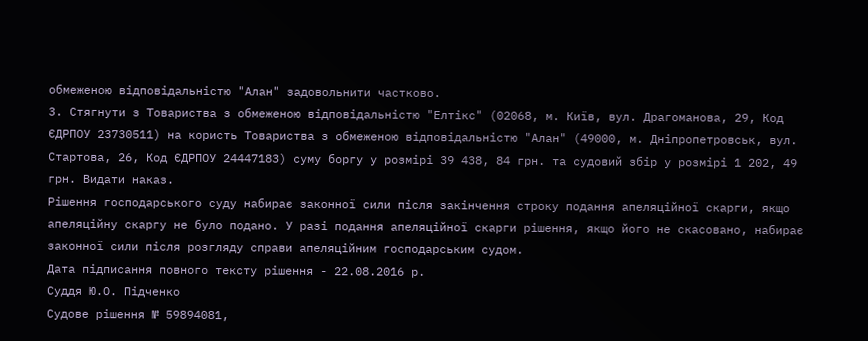обмеженою відповідальністю "Алан" задовольнити частково.
3. Стягнути з Товариства з обмеженою відповідальністю "Елтікс" (02068, м. Київ, вул. Драгоманова, 29, Код ЄДРПОУ 23730511) на користь Товариства з обмеженою відповідальністю "Алан" (49000, м. Дніпропетровськ, вул. Стартова, 26, Код ЄДРПОУ 24447183) суму боргу у розмірі 39 438, 84 грн. та судовий збір у розмірі 1 202, 49 грн. Видати наказ.
Рішення господарського суду набирає законної сили після закінчення строку подання апеляційної скарги, якщо апеляційну скаргу не було подано. У разі подання апеляційної скарги рішення, якщо його не скасовано, набирає законної сили після розгляду справи апеляційним господарським судом.
Дата підписання повного тексту рішення - 22.08.2016 р.
Суддя Ю.О. Підченко
Судове рішення № 59894081,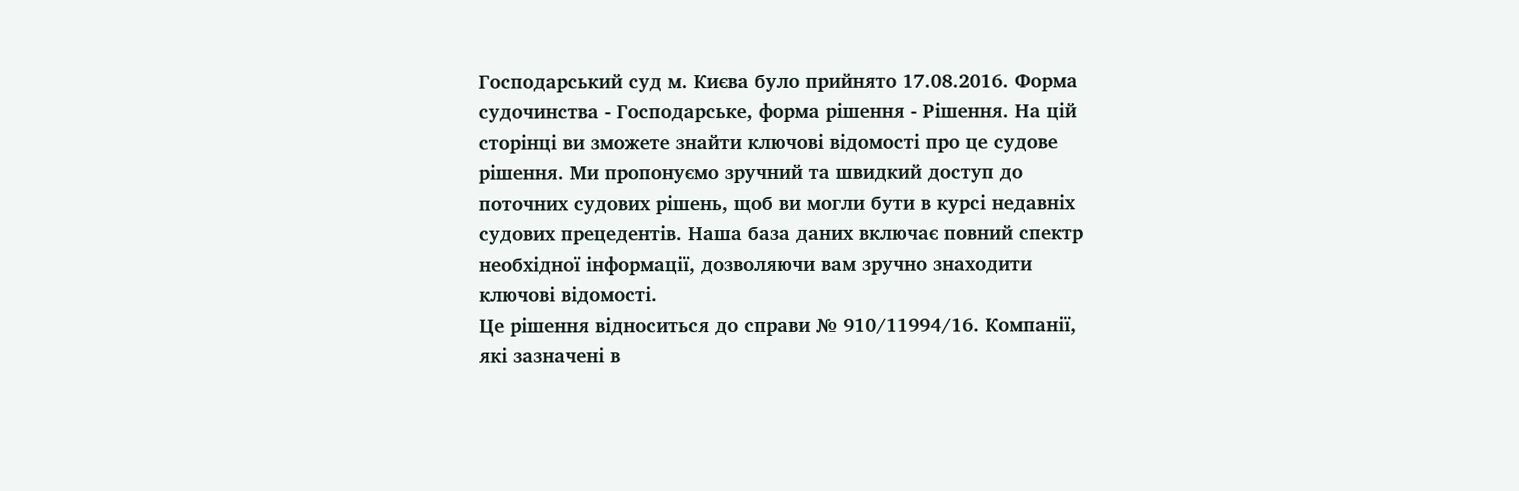Господарський суд м. Києва було прийнято 17.08.2016. Форма судочинства - Господарське, форма рішення - Рішення. На цій сторінці ви зможете знайти ключові відомості про це судове рішення. Ми пропонуємо зручний та швидкий доступ до поточних судових рішень, щоб ви могли бути в курсі недавніх судових прецедентів. Наша база даних включає повний спектр необхідної інформації, дозволяючи вам зручно знаходити ключові відомості.
Це рішення відноситься до справи № 910/11994/16. Компанії, які зазначені в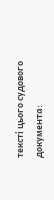тексті цього судового документа: